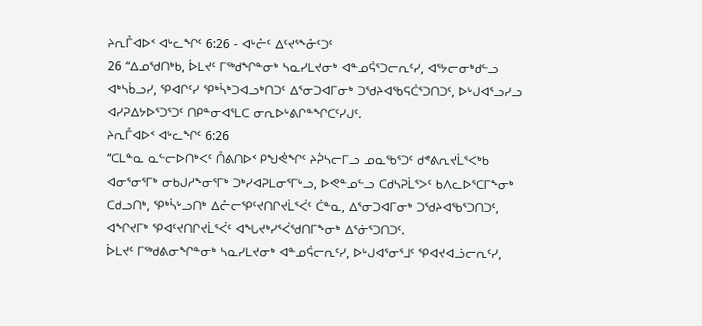ᔨᕆᒤᐊᐅᑉ ᐊᒡᓚᖏᑦ 6:26 - ᐊᒡᓔᑦ ᐃᑦᔪᕐᖕᓁᑦᑐᑦ
26 “ᐃᓄᖁᑎᒃᑲ, ᐆᒪᔪᑦ ᒥᖅᑯᖏᓐᓂᒃ ᓴᓇᓯᒪᔪᓂᒃ ᐊᓐᓄᕌᕐᑐᓕᕆᑦᓯ, ᐊᕐᔭᓕᓂᒃᑯᓪᓗ ᐊᒃᓴᑳᓗᓯ, ᕿᐊᒋᑦᓯ ᕿᒃᓵᒃᑐᐊᓗᒃᑎᑐᑦ ᐃᕐᓂᑐᐊᒥᓂᒃ ᑐᖁᔨᐊᖃᕋᑖᕐᑐᑎᑐᑦ, ᐅᒡᒍᐊᕐᓗᓯᓗ ᐊᓯᕈᐃᔭᐅᕐᑐᕐᑐᑦ ᑎᑭᓐᓂᐊᕐᒪᑕ ᓂᕆᐅᒡᕕᒋᓐᖏᑕᑦᓯᒍᑦ.
ᔨᕆᒤᐊᐅᑉ ᐊᒡᓚᖏᑦ 6:26
“ᑕᒪᓐᓇ ᓇᓪᓕᐅᑎᒃᐸᑦ ᑍᕕᑎᐅᑉ ᑭᖑᕚᖏᑦ ᔨᕉᓴᓕᒥᓗ ᓄᓇᖃᕐᑐᑦ ᑯᕝᕕᕆᔪᒫᕐᐸᒃᑲ ᐊᓂᕐᓂᕐᒥᒃ ᓂᑲᒍᓱᖕᓂᕐᒥᒃ ᑐᒃᓯᐊᕈᒪᓂᕐᒥᒡᓗ, ᐅᕙᓐᓄᓪᓗ ᑕᑯᓴᕈᒫᕐᐳᑦ ᑲᐱᓚᐅᕐᑕᒥᖕᓂᒃ ᑕᑯᓗᑎᒃ, ᕿᒃᓵᒡᓗᑎᒃ ᐃᓔᓕᕿᑦᔪᑎᒋᔪᒫᕐᐹᑦ ᑖᓐᓇ, ᐃᕐᓂᑐᐊᒥᓂᒃ ᑐᖁᔨᐊᖃᕐᑐᑎᑐᑦ, ᐊᖏᔪᒥᒃ ᕿᐊᑦᔪᑎᒋᔪᒫᕐᐹᑦ ᐊᖓᔪᒃᓯᕐᐹᖁᑎᒥᖕᓂᒃ ᐃᕐᓃᕐᑐᑎᑐᑦ.
ᐆᒪᔪᑦ ᒥᖅᑯᕕᓂᖏᓐᓂᒃ ᓴᓇᓯᒪᔪᓂᒃ ᐊᓐᓄᕌᓕᕆᑦᓯ, ᐅᒡᒍᐊᕐᓂᕐᒧᑦ ᕿᐊᔪᐊᓘᓕᕆᑦᓯ,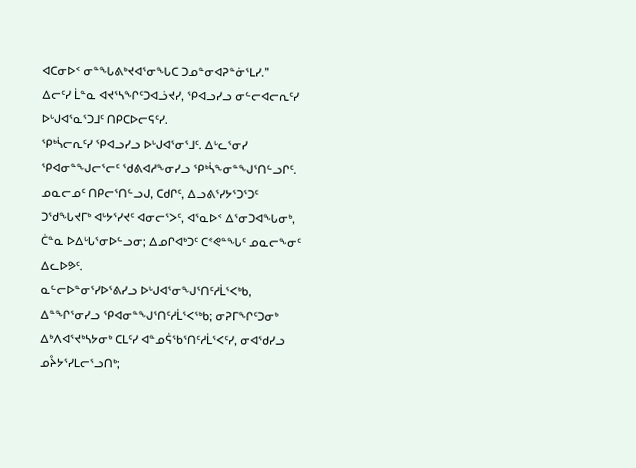ᐊᑕᓂᐅᑉ ᓂᓐᖓᕕᒃᔪᐊᕐᓂᖓᑕ ᑐᓄᓐᓂᐊᕈᓐᓃᕐᒪᓯ.”
ᐃᓕᑦᓯ ᒫᓐᓇ ᐊᔪᕐᓴᖏᑦᑐᐊᓘᔪᓯ, ᕿᐊᓗᓯᓗ ᓂᓪᓕᐊᓕᕆᑦᓯ ᐅᒡᒍᐊᕐᓇᕐᑐᒧᑦ ᑎᑭᑕᐅᓕᕋᑦᓯ.
ᕿᒃᓵᓕᕆᑦᓯ ᕿᐊᓗᓯᓗ ᐅᒡᒍᐊᕐᓂᕐᒧᑦ. ᐃᒡᓚᕐᓂᓯ ᕿᐊᓂᓐᖑᓕᕐᓕᑦ ᖁᕕᐊᓱᖕᓂᓯᓗ ᕿᒃᓵᖕᓂᓐᖑᕐᑎᓪᓗᒋᑦ.
ᓄᓇᓕᓄᑦ ᑎᑭᓕᕐᑎᓪᓗᒍ, ᑕᑯᒋᑦ, ᐃᓗᕕᕐᓯᔭᕐᑐᕐᑐᑦ ᑐᖁᖓᔪᒥᒃ ᐊᒡᔭᕐᓯᔪᑦ ᐊᓂᓕᕐᐳᑦ, ᐊᕐᓇᐅᑉ ᐃᕐᓂᑐᐊᖓᓂᒃ, ᑖᓐᓇ ᐅᐃᒡᒐᕐᓂᐅᓪᓗᓂ; ᐃᓄᒋᐊᒃᑐᑦ ᑕᕝᕙᓐᖓᑦ ᓄᓇᓕᖕᓂᑦ ᐃᓚᐅᕗᑦ.
ᓇᓪᓕᐅᓐᓂᕐᓯᐅᕐᕕᓯᓗ ᐅᒡᒍᐊᕐᓂᖑᕐᑎᑦᓱᒫᕐᐸᒃᑲ, ᐃᓐᖏᕐᓂᓯᓗ ᕿᐊᓂᓐᖑᕐᑎᑦᓱᒫᕐᐸᖅᑲ; ᓂᕈᒥᖏᑦᑐᓂᒃ ᐃᒃᐱᐊᕐᔪᒃᓴᔭᓂᒃ ᑕᒪᑦᓯ ᐊᓐᓄᕌᖃᕐᑎᑦᓱᒫᕐᐸᑦᓯ, ᓂᐊᖁᓯᓗ ᓄᔧᔭᕐᓯᒪᓕᕐᓗᑎᒃ;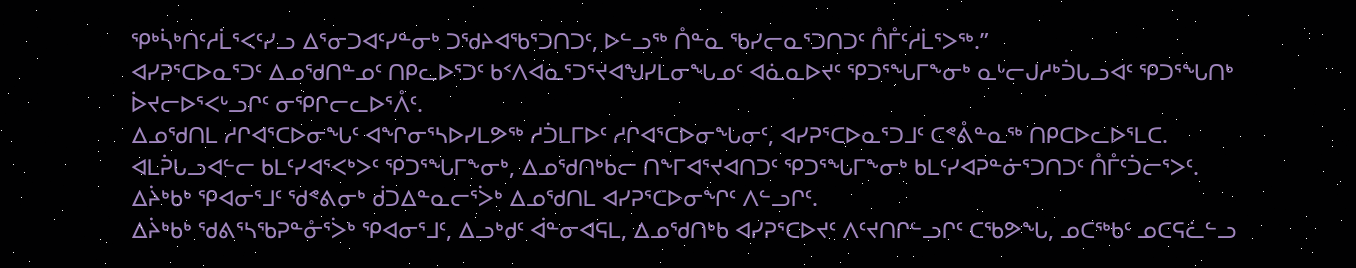ᕿᒃᓵᒃᑎᑦᓱᒫᕐᐸᑦᓯᓗ ᐃᕐᓂᑐᐊᑦᓯᓐᓂᒃ ᑐᖁᔨᐊᖃᕐᑐᑎᑐᑦ, ᐅᓪᓗᖅ ᑍᓐᓇ ᖃᓯᓕᓇᕐᑐᑎᑐᑦ ᑍᒤᑦᓱᒫᕐᐳᖅ.”
ᐊᓯᕈᕐᑕᐅᓇᕐᑐᑦ ᐃᓄᖁᑎᓐᓄᑦ ᑎᑭᓚᐅᕐᑐᑦ ᑲᑉᐱᐊᓇᕐᑐᕐᔪᐊᖑᓯᒪᓂᖓᓄᑦ ᐊᓈᓇᐅᔪᑦ ᕿᑐᕐᖓᒥᖕᓂᒃ ᓇᒡᓕᒍᓱᒃᑑᒐᓗᐊᑦ ᕿᑐᕐᖓᑎᒃ ᐆᔪᓕᐅᕐᐸᒡᓗᒋᑦ ᓂᕿᒋᓕᓚᐅᕐᐰᑦ.
ᐃᓄᖁᑎᒪ ᓱᒋᐊᕐᑕᐅᓂᖓᑦ ᐊᖏᓂᕐᓴᐅᓯᒪᕗᖅ ᓱᑑᒪᒥᐅᑦ ᓱᒋᐊᕐᑕᐅᓂᖓᓂᑦ, ᐊᓯᕈᕐᑕᐅᓇᕐᑐᒧᑦ ᑕᕝᕔᓐᓇᖅ ᑎᑭᑕᐅᓚᐅᕐᒪᑕ.
ᐊᒪᕉᒐᓗᐊᓪᓕ ᑲᒪᑦᓯᐊᕐᐸᒃᐳᑦ ᕿᑐᕐᖓᒥᖕᓂᒃ, ᐃᓄᖁᑎᒃᑲᓕ ᑎᖕᒥᐊᕐᔪᐊᑎᑐᑦ ᕿᑐᕐᖓᒥᖕᓂᒃ ᑲᒪᑦᓯᐊᕈᓐᓃᕐᑐᑎᑐᑦ ᑍᒤᑦᑑᓕᕐᐳᑦ.
ᐃᔩᒃᑲᒃ ᕿᐊᓂᕐᒧᑦ ᖁᕝᕕᓂᒃ ᑰᑐᐃᓐᓇᓕᕐᐴᒃ ᐃᓄᖁᑎᒪ ᐊᓯᕈᕐᑕᐅᓂᖏᑦ ᐱᓪᓗᒋᑦ.
ᐃᔩᒃᑲᒃ ᖁᕕᕐᓴᖃᕈᓐᓁᕐᐴᒃ ᕿᐊᓂᕐᒧᑦ, ᐃᓗᒃᑯᑦ ᐋᓐᓂᐊᕋᒪ, ᐃᓄᖁᑎᒃᑲ ᐊᓯᕈᕐᑕᐅᔪᑦ ᐱᑦᔪᑎᒋᓪᓗᒋᑦ ᑕᖃᕗᖓ, ᓄᑕᖅᑲᑦ ᓄᑕᕋᓛᓪᓗ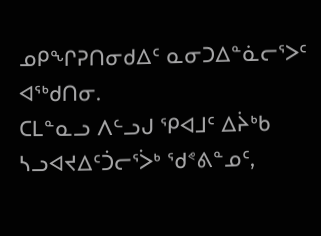ᓄᑭᖏᕈᑎᓂᑯᐃᑦ ᓇᓂᑐᐃᓐᓈᓕᕐᐳᑦ ᐊᖅᑯᑎᓂ.
ᑕᒪᓐᓇᓗ ᐱᓪᓗᒍ ᕿᐊᒧᑦ ᐃᔩᒃᑲ ᓴᓗᐊᔪᐃᑦᑑᓕᕐᐴᒃ ᖁᕝᕕᓐᓄᑦ,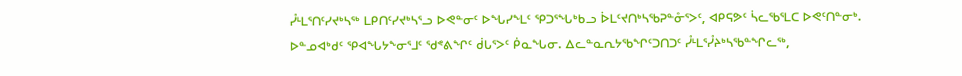ᓮᒻᒪᕐᑎᑦᓯᔪᒃᓴᖅ ᒪᑭᑎᑦᓯᔪᒃᓴᕐᓗ ᐅᕙᓐᓂᑦ ᐅᖓᓯᖕᒪᑦ ᕿᑐᕐᖓᒃᑲᓗ ᐆᒪᑦᔪᑎᒃᓴᖃᕈᓐᓁᕐᐳᑦ, ᐊᑭᕋᕗᑦ ᓵᓚᖃᕐᒪᑕ ᐅᕙᑦᑎᓐᓂᒃ.
ᐅᓐᓄᐊᒃᑯᑦ ᕿᐊᖓᔭᖕᓂᕐᒧᑦ ᖁᕝᕕᖏᑦ ᑰᒐᕐᐳᑦ ᑮᓇᖓᓂ. ᐃᓚᓐᓇᕆᔭᖃᖏᑦᑐᑎᑐᑦ ᓮᒻᒪᕐᓮᔨᒃᓴᖃᓐᖏᓚᖅ,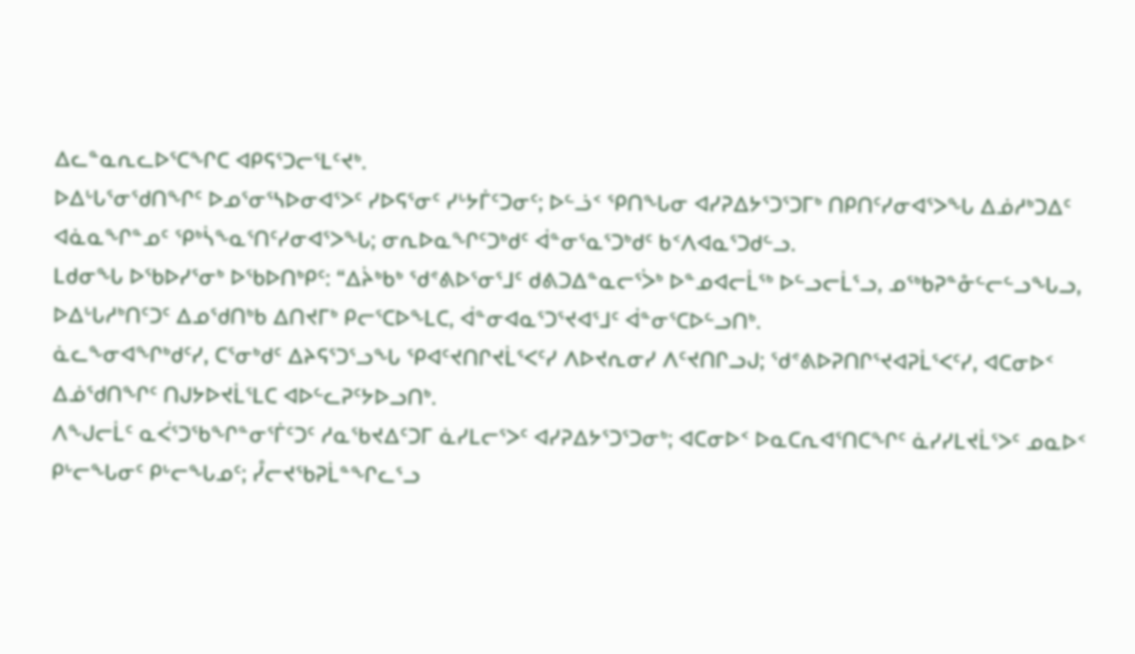ᐃᓚᓐᓇᕆᓚᐅᕐᑕᖏᑕ ᐊᑭᕋᕐᑐᓕᕐᒪᑦᔪᒃ.
ᐅᐃᒡᒐᕐᓂᖁᑎᖏᑦ ᐅᓄᕐᓂᕐᓴᐅᓂᐊᕐᐳᑦ ᓯᐅᕋᕐᓂᑦ ᓯᒡᔭᒦᑦᑐᓂᑦ; ᐅᓪᓘᑉ ᕿᑎᖓᓂ ᐊᓯᕈᐃᔭᕐᑐᕐᑐᒥᒃ ᑎᑭᑎᑦᓯᓂᐊᕐᐳᖓ ᐃᓅᓱᒃᑐᐃᑦ ᐊᓈᓇᖏᓐᓄᑦ ᕿᒃᓵᖕᓇᕐᑎᑦᓯᓂᐊᕐᐳᖓ; ᓂᕆᐅᓇᖏᑦᑐᒃᑯᑦ ᐋᓐᓂᕐᓇᕐᑐᒃᑯᑦ ᑲᑉᐱᐊᓇᕐᑐᑯᓪᓗ.
ᒪᑯᓂᖓ ᐅᖃᐅᓯᕐᓂᒃ ᐅᖃᐅᑎᒃᑭᑦ: “ᐃᔩᒃᑲᒃ ᖁᕝᕕᐅᕐᓂᕐᒧᑦ ᑯᕕᑐᐃᓐᓇᓕᕐᐴᒃ ᐅᓐᓄᐊᓕᒫᖅ ᐅᓪᓗᓕᒫᕐᓗ, ᓄᖅᑲᕈᓐᓁᓪᓕᓪᓗᖓᓗ, ᐅᐃᒡᒐᓱᒃᑎᑦᑐᑦ ᐃᓄᖁᑎᒃᑲ ᐃᑎᔪᒥᒃ ᑭᓕᕐᑕᐅᖕᒪᑕ, ᐋᓐᓂᐊᓇᕐᑐᕐᔪᐊᕐᒧᑦ ᐋᓐᓂᕐᑕᐅᓪᓗᑎᒃ.
ᓈᓚᖕᓂᐊᖏᒃᑯᑦᓯ, ᑕᕐᓂᒃᑯᑦ ᐃᔨᕋᕐᑐᕐᓗᖓ ᕿᐊᑦᔪᑎᒋᔪᒫᕐᐸᑦᓯ ᐱᐅᔪᕆᓂᓯ ᐱᑦᔪᑎᒋᓗᒍ; ᖁᕝᕕᐅᕈᑎᒋᕐᔪᐊᕈᒫᕐᐸᑦᓯ, ᐊᑕᓂᐅᑉ ᐃᓅᖁᑎᖏᑦ ᑎᒍᔭᐅᔪᒫᕐᒪᑕ ᐊᐅᓪᓚᕈᑦᔭᐅᓗᑎᒃ.
ᐱᖑᓕᒫᑦ ᓇᐹᕐᑐᖃᖏᓐᓂᕐᒦᑦᑐᑦ ᓱᓇᖃᔪᐃᑦᑐᒥ ᓈᓯᒪᓕᕐᐳᑦ ᐊᓯᕈᐃᔭᕐᑐᕐᑐᓂᒃ; ᐊᑕᓂᐅᑉ ᐅᓇᑕᕆᐊᕐᑎᑕᖏᑦ ᓈᓯᓯᒪᔪᒫᕐᐳᑦ ᓄᓇᐅᑉ ᑭᒡᓕᖓᓂᑦ ᑭᒡᓕᖓᓄᑦ; ᓮᓕᔪᖃᕈᒫᓐᖏᓚᕐᓗ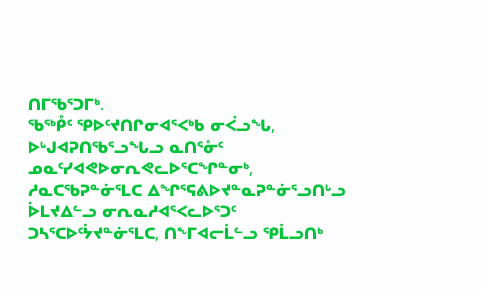ᑎᒥᖃᕐᑐᒥᒃ.
ᖃᖅᑬᑦ ᕿᐅᑦᔪᑎᒋᓂᐊᕐᐸᒃᑲ ᓂᐹᓗᖓ, ᐅᒡᒍᐊᕈᑎᖃᕐᓗᖓᓗ ᓇᑎᕐᓁᑦ ᓄᓇᑦᓯᐊᕙᐅᓂᕆᕙᓚᐅᕐᑕᖏᓐᓂᒃ, ᓱᓇᑕᖃᕈᓐᓃᕐᒪᑕ ᐃᖏᕐᕋᕕᐅᔪᓐᓇᕈᓐᓃᕐᓗᑎᒡᓗ ᐆᒪᔪᐃᓪᓗ ᓂᕆᓇᓱᐊᕐᐸᓚᐅᕐᑐᑦ ᑐᓴᕐᑕᐅᑦᔮᔪᓐᓃᕐᒪᑕ, ᑎᖕᒥᐊᓕᒫᓪᓗ ᕿᒫᓗᑎᒃ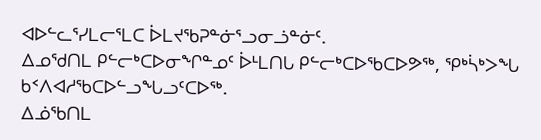ᐊᐅᓪᓚᕐᓯᒪᓕᕐᒪᑕ ᐆᒪᔪᖃᕈᓐᓃᕐᓗᓂᓘᓐᓃᑦ.
ᐃᓄᖁᑎᒪ ᑭᓪᓕᒃᑕᐅᓂᖏᓐᓄᑦ ᐆᒻᒪᑎᒐ ᑭᓪᓕᒃᑕᐅᖃᑕᐅᕗᖅ, ᕿᒃᓵᒃᐳᖓ ᑲᑉᐱᐊᓱᖃᑕᐅᓪᓗᖓᓗᑦᑕᐅᖅ.
ᐃᓅᖃᑎᒪ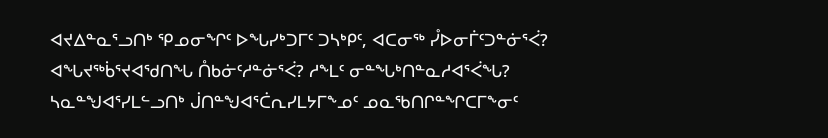ᐊᔪᐃᓐᓇᕐᓗᑎᒃ ᕿᓄᓂᖏᑦ ᐅᖓᓯᒃᑐᒥᑦ ᑐᓴᒃᑭᑦ, ᐊᑕᓂᖅ ᓮᐅᓂᒦᑦᑐᓐᓃᕐᐹ? ᐊᖓᔪᖅᑳᕐᔪᐊᖁᑎᖓ ᑍᑲᓃᑦᓱᓐᓃᕐᐹ? ᓱᖕᒪᑦ ᓂᓐᖓᒃᑎᓐᓇᓱᐊᕐᐹᖓ? ᓴᓇᓐᖑᐊᕐᓯᒪᓪᓗᑎᒃ ᒎᑎᓐᖑᐊᕐᑖᕆᓯᒪᔭᒥᖕᓄᑦ ᓄᓇᖃᑎᒋᓐᖏᑕᒥᖕᓂᑦ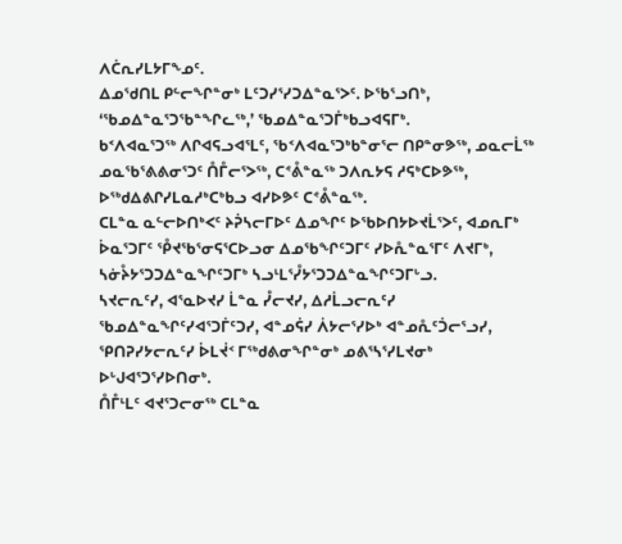ᐱᑖᕆᓯᒪᔭᒥᖕᓄᑦ.
ᐃᓄᖁᑎᒪ ᑭᓪᓕᖏᓐᓂᒃ ᒪᑦᑐᓯᕐᓯᑐᐃᓐᓇᕐᐳᑦ. ᐅᖃᕐᓗᑎᒃ, ‘ᖃᓄᐃᓐᓇᕐᑐᖃᓐᖏᓚᖅ,’ ᖃᓄᐃᓐᓇᕐᑐᒦᒃᑲᓗᐊᕋᒥᒃ.
ᑲᑉᐱᐊᓇᕐᑐᖅ ᐱᒋᐊᕋᓗᐊᕐᒪᑦ, ᖃᑉᐱᐊᓇᕐᑐᒃᑲᓐᓂᕐᓕ ᑎᑭᓐᓂᕗᖅ, ᓄᓇᓕᒫᖅ ᓄᓇᖃᕐᕕᕕᓂᕐᑐᑦ ᑍᒤᓕᕐᐳᖅ, ᑕᕝᕔᓐᓇᖅ ᑐᐱᕆᔭᕋ ᓱᕋᒃᑕᐅᕗᖅ, ᐅᖅᑯᐃᕕᒋᓯᒪᓇᓱᒃᑕᒃᑲᓗ ᐊᓯᐅᕗᑦ ᑕᕝᕔᓐᓇᖅ.
ᑕᒪᓐᓇ ᓇᓪᓕᐅᑎᒃᐸᑦ ᔨᕉᓴᓕᒥᐅᑦ ᐃᓄᖏᑦ ᐅᖃᐅᑎᔭᐅᔪᒫᕐᐳᑦ, ᐊᓄᕆᒥᒃ ᐆᓇᕐᑐᒥᑦ ᕾᔪᖃᕐᓂᕋᕐᑕᐅᓗᓂ ᐃᓄᖃᖏᑦᑐᒥᑦ ᓯᐅᕅᓐᓇᕐᒥᑦ ᐱᔪᒥᒃ, ᓴᓃᔧᔭᕐᑐᑐᐃᓐᓇᖏᑦᑐᒥᒃ ᓴᓗᒻᒪᕐᓮᔭᕐᑐᑐᐃᓐᓇᖏᑦᑐᒥᒡᓗ.
ᓴᔪᓕᕆᑦᓯ, ᐊᕐᓇᐅᔪᓯ ᒫᓐᓇ ᓮᓕᔪᓯ, ᐃᓱᒫᓗᓕᕆᑦᓯ ᖃᓄᐃᓐᓇᖏᑦᓯᐊᕐᑐᒦᑦᑐᓯ, ᐊᓐᓄᕌᓯ ᐲᔭᓕᕐᓯᐅᒃ ᐊᓐᓄᕅᑦᑑᓕᕐᓗᓯ, ᕿᑎᕈᓯᔭᓕᕆᑦᓯ ᐆᒪᔫᑉ ᒥᖅᑯᕕᓂᖏᓐᓂᒃ ᓄᕕᕐᓴᕐᓯᒪᔪᓂᒃ ᐅᒡᒍᐊᕐᑐᕐᓯᐅᑎᓂᒃ.
ᑍᒤᒻᒪᑦ ᐊᔪᕐᑐᓕᓂᖅ ᑕᒪᓐᓇ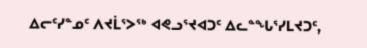ᐃᓕᑦᓯᓐᓄᑦ ᐱᔪᒫᕐᐳᖅ ᐊᕙᓗᕐᔪᐊᑐᑦ ᐃᓚᓐᖓᕐᓯᒪᔪᑐᑦ,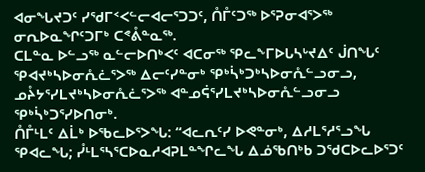ᐊᓂᖓᔪᑐᑦ ᓯᖁᒥᑉᐸᓪᓕᐊᓕᕐᑐᑐᑦ, ᑍᒤᑦᑐᖅ ᐅᕐᕈᓂᐊᕐᐳᖅ ᓂᕆᐅᓇᖏᑦᑐᒥᒃ ᑕᕝᕔᓐᓇᖅ.
ᑕᒪᓐᓇ ᐅᓪᓗᖅ ᓇᓪᓕᐅᑎᒃᐸᑦ ᐊᑕᓂᖅ ᕿᓚᖕᒥᐅᒐᓴᒡᔪᐃᑦ ᒎᑎᖓᑦ ᕿᐊᔪᒃᓴᐅᓂᕅᓛᕐᐳᖅ ᐃᓕᑦᓯᓐᓂᒃ ᕿᒃᓵᒃᑐᒃᓴᐅᓂᕅᓪᓗᓂᓗ, ᓄᔧᔭᕐᓯᒪᔪᒃᓴᐅᓂᕅᓛᕐᐳᖅ ᐊᓐᓄᕌᕐᓯᒪᔪᒃᓴᐅᓂᕅᓪᓗᓂᓗ ᕿᒃᓵᒃᑐᕐᓯᐅᑎᓂᒃ.
ᑍᒤᒻᒪᑦ ᐃᒫᒃ ᐅᖃᓚᐅᕐᐳᖓ: “ᐊᓚᕆᑦᓯ ᐅᕙᓐᓂᒃ, ᐃᓱᒪᕐᓱᕐᓗᖓ ᕿᐊᓚᖓ; ᓮᒻᒪᕐᓴᕐᑕᐅᓇᓱᐊᕈᒪᓐᖏᓚᖓ ᐃᓅᖃᑎᒃᑲ ᑐᖁᑕᐅᓚᐅᕐᑐᑦ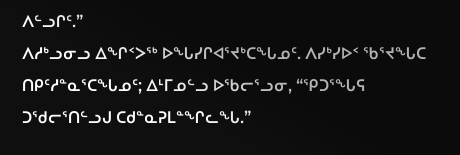ᐱᓪᓗᒋᑦ.”
ᐱᓱᒃᓗᓂᓗ ᐃᖏᑉᐳᖅ ᐅᖓᓯᒋᐊᕐᔪᒃᑕᖓᓄᑦ. ᐱᓯᒃᓯᐅᑉ ᖃᕐᔪᖓᑕ ᑎᑭᑦᓱᓐᓇᕐᑕᖓᓄᑦ; ᐃᒻᒥᓄᓪᓗ ᐅᖃᓕᕐᓗᓂ, “ᕿᑐᕐᖓᕋ ᑐᖁᓕᕐᑎᓪᓗᒍ ᑕᑯᓐᓇᕈᒪᓐᖏᓚᖓ.”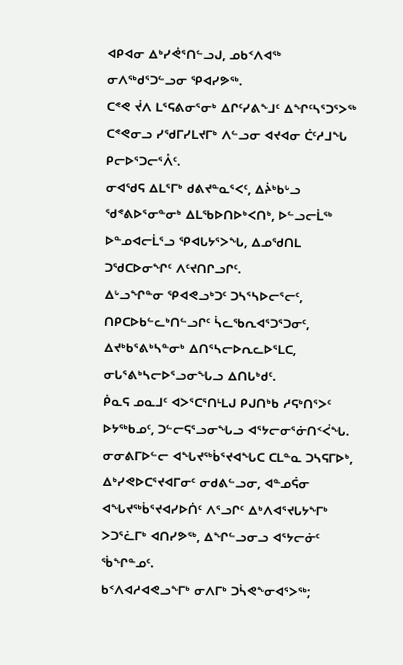ᐊᑭᐊᓂ ᐃᒃᓯᕚᕐᑎᓪᓗᒍ, ᓄᑲᑉᐱᐊᖅ ᓂᐱᖅᑯᕐᑐᓪᓗᓂ ᕿᐊᓯᕗᖅ.
ᑕᕝᕙ ᔫᐱ ᒪᕐᕋᕕᓂᕐᓂᒃ ᐃᒋᑦᓯᕕᖕᒧᑦ ᐃᖏᑦᓴᕐᑐᕐᐳᖅ ᑕᕝᕙᓂᓗ ᓯᖁᒥᓯᒪᔪᒥᒃ ᐱᓪᓗᓂ ᐊᔪᐊᓂ ᑖᑦᓱᒧᖓ ᑭᓕᐅᕐᑐᓕᕐᐰᑦ.
ᓂᐊᖁᕋ ᐃᒪᕐᒥᒃ ᑯᕕᔪᓐᓇᕐᐸᑦ, ᐃᔩᒃᑲᒡᓗ ᖁᕝᕕᐅᕐᓂᓐᓂᒃ ᐃᒪᖃᐅᑎᐅᒃᐸᑎᒃ, ᐅᓪᓗᓕᒫᖅ ᐅᓐᓄᐊᓕᒫᕐᓗ ᕿᐊᒐᔭᕐᐳᖓ, ᐃᓄᖁᑎᒪ ᑐᖁᑕᐅᓂᖏᑦ ᐱᑦᔪᑎᒋᓗᒋᑦ.
ᐃᒡᓗᖏᓐᓂ ᕿᐊᕙᓗᒃᑐᑦ ᑐᓴᕐᓴᐅᓕᕐᓕᑦ, ᑎᑭᑕᐅᑲᓪᓚᒃᑎᓪᓗᒋᑦ ᓵᓚᖃᕆᐊᕐᑐᕐᑐᓂᑦ, ᐃᔪᒃᑲᕐᕕᒃᓴᓐᓂᒃ ᐃᑎᕐᓴᓕᐅᕆᓚᐅᕐᒪᑕ, ᓂᒐᕐᕕᒃᓴᓕᐅᕐᓗᓂᖓᓗ ᐃᑎᒐᒃᑯᑦ.
ᑮᓇᕋ ᓄᓇᒧᑦ ᐊᐳᕐᑕᕐᑎᒻᒪᒍ ᑭᒍᑎᒃᑲ ᓱᕋᒃᑎᕐᐳᑦ ᐅᔭᖅᑲᓄᑦ, ᑐᓪᓕᕋᕐᓗᓂᖓᓗ ᐊᕐᔭᓕᓂᕐᓃᑎᑉᐹᖓ.
ᓂᓂᕕᒥᐅᓪᓕ ᐊᖓᔪᖅᑳᕐᔪᐊᖓᑕ ᑕᒪᓐᓇ ᑐᓴᕋᒥᐅᒃ, ᐃᒃᓯᕙᐅᑕᕐᔪᐊᒥᓂᑦ ᓂᑯᕕᓪᓗᓂ, ᐊᓐᓄᕌᓂ ᐊᖓᔪᖅᑳᕐᔪᐊᓯᐅᑏᑦ ᐱᕐᓗᒋᑦ ᐃᒃᐱᐊᕐᔪᒐᔭᖕᒥᒃ ᐳᑐᕐᓛᒥᒃ ᐊᑎᓯᕗᖅ, ᐃᖏᓪᓗᓂᓗ ᐊᕐᔭᓕᓃᑦ ᖄᖏᓐᓄᑦ.
ᑲᑉᐱᐊᓱᐊᕙᓗᖕᒥᒃ ᓂᐱᒥᒃ ᑐᓵᕙᖕᓂᐊᕐᐳᖅ;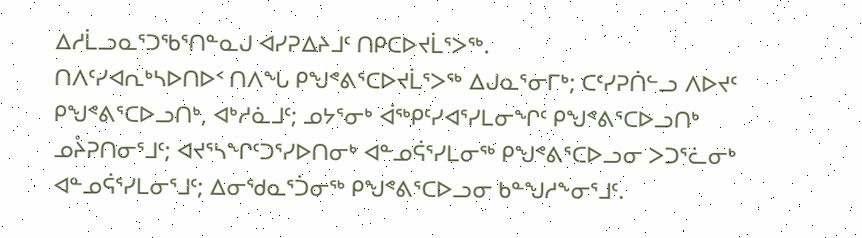ᐃᓱᒫᓗᓇᕐᑐᖃᕐᑎᓐᓇᒍ ᐊᓯᕈᐃᔨᒧᑦ ᑎᑭᑕᐅᔪᒫᕐᐳᖅ.
ᑎᐱᑦᓯᐊᕆᒃᓴᐅᑎᐅᑉ ᑎᐱᖓ ᑭᖑᕝᕕᕐᑕᐅᔪᒫᕐᐳᖅ ᐃᒍᓇᕐᓂᒥᒃ; ᑕᑦᓯᕈᑏᓪᓗ ᐱᐅᔪᑦ ᑭᖑᕝᕕᕐᑕᐅᓗᑎᒃ, ᐊᒃᓱᓈᒧᑦ; ᓄᔭᕐᓂᒃ ᐋᖅᑭᑦᓯᐊᕐᓯᒪᓂᖏᑦ ᑭᖑᕝᕕᕐᑕᐅᓗᑎᒃ ᓄᔧᕈᑎᓂᕐᒧᑦ; ᐊᔪᕐᓴᖏᑦᑐᕐᓯᐅᑎᓂᒃ ᐊᓐᓄᕌᕐᓯᒪᓂᖅ ᑭᖑᕝᕕᕐᑕᐅᓗᓂ ᐳᑐᕐᓛᓂᒃ ᐊᓐᓄᕌᕐᓯᒪᓂᕐᒧᑦ; ᐃᓂᖁᓇᕐᑑᓂᖅ ᑭᖑᕝᕕᕐᑕᐅᓗᓂ ᑲᓐᖑᓱᖕᓂᕐᒧᑦ.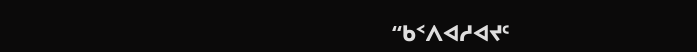“ᑲᑉᐱᐊᓱᐊᔪᑦ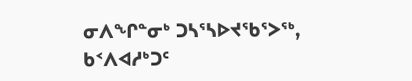ᓂᐱᖏᓐᓂᒃ ᑐᓴᕐᓴᐅᔪᖃᕐᐳᖅ, ᑲᑉᐱᐊᓱᒃᑐᑦ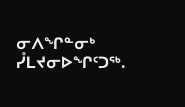ᓂᐱᖏᓐᓂᒃ ᓮᒪᔪᓂᐅᖏᑦᑐᖅ.